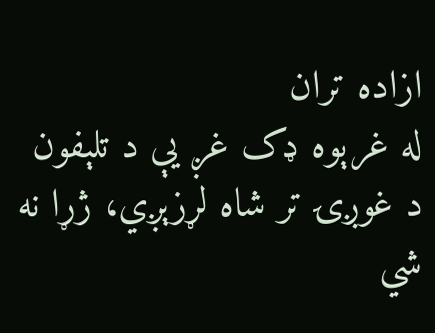ازاده تران
له غرېوه ډک غږ یې د تلېفون د غوږۍ تر شاه لړزېږي، ژړا نه شي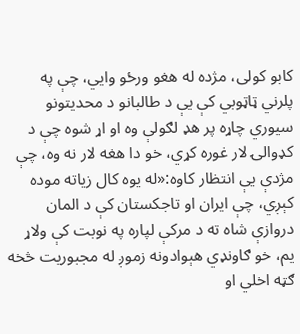کابو کولی، مژده له هغو ورځو وايي، چې په پلرني ټاټوبي کې یې د طالبانو د محدیتونو سیوري چاړه پر هډ لګولې وه او اړ شوه چې د کډوالۍ لار غوره کړي، خو دا هغه لار نه وه، چې مژدې یې انتظار کاوه:«له یوه کال زیاته موده کېږي، چې ایران او تاجکستان کې د المان دروازې شاه ته د مرکې لپاره په نوبت کې ولاړ یم، خو ګاونډي هېوادونه زموږ له مجبوریت څخه ګټه اخلي او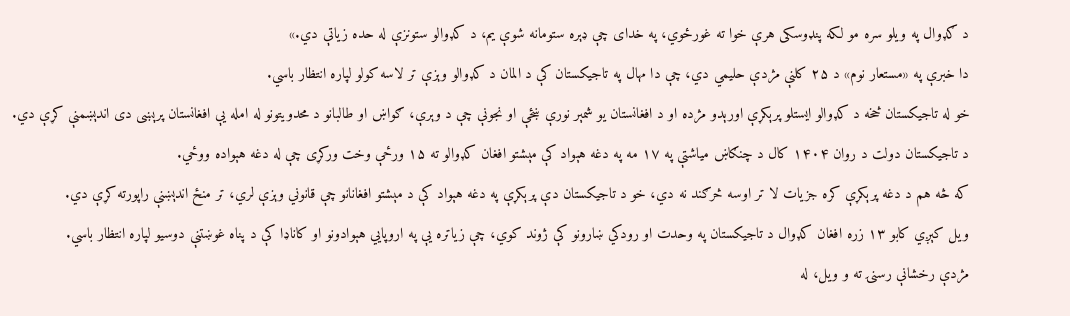د ګډوال په ویلو سره مو لکه پنډوسکی هرې خوا ته غورځوي، په خدای چې ډېره ستومانه شوې یم، د کډوالو ستونزې له حده زیاتې دي.»
دا خبرې په «مستعار نوم» د ۲۵ کلنې مژدې حلیمي دي، چې دا مهال په تاجیکستان کې د المان د کډوالو وېزې تر لاسه کولو لپاره انتظار باسي.
خو له تاجیکستان څخه د کډوالو ایستلو پرېکړې اورېدو مژده او د افغانستان یو شمېر نورې ښځې او نجونې چې د وېرې، ګواښ او طالبانو د محدویتونو له امله یې افغانستان پرېښی دی اندېښمنې کړې دي.
د تاجیکستان دولت د روان ۱۴۰۴ کال د چنګاښ میاشتې په ۱۷ مه په دغه هېواد کې مېشتو افغان کډوالو ته ۱۵ ورځې وخت ورکړی چې له دغه هېواده ووځي.
که څه هم د دغه پرېکړې کره جزیات لا تر اوسه څرګند نه دي، خو د تاجیکستان دې پرېکړې په دغه هېواد کې د مېشتو افغانانو چې قانوني وېزې لري، تر منځ اندېښنې راپورته کړې دي.
ویل کېږي کابو ۱۳ زره افغان کډوال د تاجیکستان په وحدت او رودکي ښارونو کې ژوند کوي، چې زیاتره یې په اروپايي هېوادونو او کاناډا کې د پناه غوښتنې دوسیو لپاره انتظار باسي.
مژدې رخشانې رسنۍ ته و ویل، له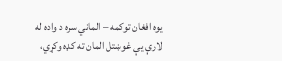یوه افغان توکمه – الماني سره د واده له لارې یې غوښتل المان ته کډه وکړي،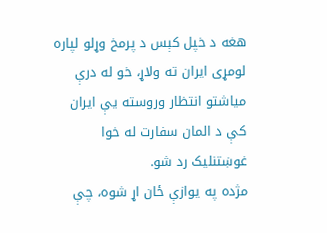هغه د خپل کېس د پرمخ وړلو لپاره لومړی ایران ته ولاړ، خو له درې میاشتو انتظار وروسته یې ایران کې د المان سفارت له خوا غوښتنلیک رد شو.
مژده په یوازې ځان اړ شوه، چې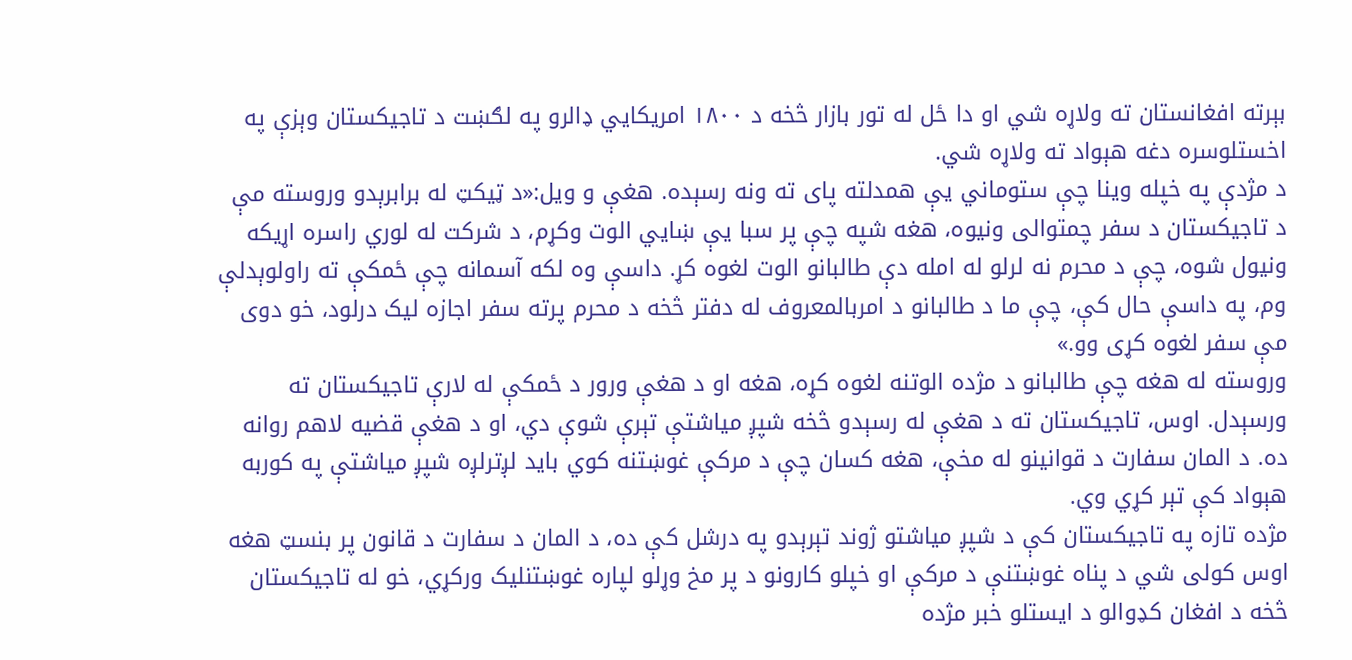بېرته افغانستان ته ولاړه شي او دا ځل له تور بازار څخه د ۱۸۰۰ امریکايي ډالرو په لګښت د تاجیکستان وېزې په اخستلوسره دغه هېواد ته ولاړه شي.
د مژدې په خپله وینا چې ستوماني یې همدلته پای ته ونه رسېده. هغې و ویل:«د ټیکټ له برابرېدو وروسته مې د تاجیکستان د سفر چمتوالی ونیوه، هغه شپه چې پر سبا یې ښايي الوت وکړم، د شرکت له لوري راسره اړیکه ونیول شوه، چې د محرم نه لرلو له امله دې طالبانو الوت لغوه کړ. داسې وه لکه آسمانه چې ځمکې ته راولوېدلې وم، په داسې حال کې، چې ما د طالبانو د امربالمعروف له دفتر څخه د محرم پرته سفر اجازه لیک درلود، خو دوی مې سفر لغوه کړی وو.»
وروسته له هغه چې طالبانو د مژده الوتنه لغوه کړه، هغه او د هغې ورور د ځمکې له لارې تاجیکستان ته ورسېدل. اوس، تاجیکستان ته د هغې له رسېدو څخه شپږ میاشتې تېرې شوې دي، او د هغې قضیه لاهم روانه ده. د المان سفارت د قوانینو له مخې، هغه کسان چې د مرکې غوښتنه کوي باید لږترلږه شپږ میاشتې په کوربه هېواد کې تېر کړي وي.
مژده تازه په تاجیکستان کې د شپږ میاشتو ژوند تېرېدو په درشل کې ده، د المان د سفارت د قانون پر بنسټ هغه اوس کولی شي د پناه غوښتنې د مرکې او خپلو کارونو د پر مخ وړلو لپاره غوښتنلیک ورکړي، خو له تاجیکستان څخه د افغان کډوالو د ایستلو خبر مژده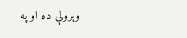وېرولې ده او په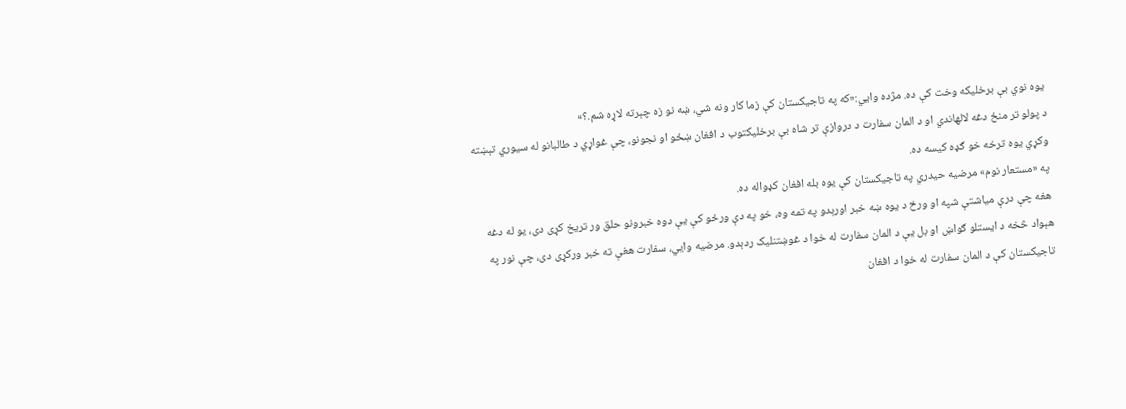یوه نوي بې برخلیکه وخت کې ده. مژده وايي:«که په تاجیکستان کې زما کار ونه شي، ښه نو زه چېرته لاړه شم.؟»
د پولو تر منځ دغه لالهاندي او د المان سفارت د دروازې تر شاه بې برخلیکتوب د افغان ښځو او نجونو، چې غواړي د طالبانو له سیوري تېښته وکړي یوه ترخه خو ګډه کیسه ده.
په «مستعار نوم» مرضیه حیدري په تاجیکستان کې یوه بله افغان کډواله ده.
هغه چې درې میاشتې شپه او ورځ د یوه ښه خبر اورېدو په تمه وه، خو په دې ورځو کې یې دوه خبرونو حلق ور تریخ کړی دی، یو له دغه هېواد څخه د ایستلو ګواښ او بل یې د المان سفارت له خوا د غوښتنلیک ردېدو. مرضیه وايي، سفارت هغې ته خبر ورکړی دی، چې نور په تاجیکستان کې د المان سفارت له خوا د افغان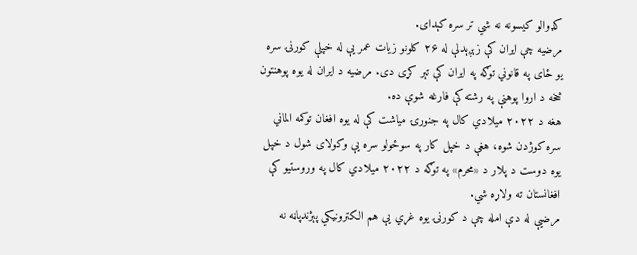کډوالو کیسونه نه شي تر سره کېدای.
مرضیه چې ایران کې زېږېدلې له ۲۶ کلونو زیات عمر یې له خپلې کورنۍ سره یو ځای په قانوني توګه په ایران کې تېر کړی دی. مرضیه د ایران له یوه پوهنتون څخه د اروا پوهنې په رشته کې فارغه شوې ده.
هغه د ۲۰۲۲ میلادي کال په جنورۍ میاشت کې له یوه افغان توکمه الماني سره کوژدن شوه، هغې د خپل کار په سوځولو سره یې وکولای شول د خپل یوه دوست د پلار د «محرم» په توګه د ۲۰۲۲ میلادي کال په وروستیو کې افغانستان ته ولاړه شي.
مرضیې له دې امله چې د کورنۍ یوه غړي یې هم الکترونیکي پېژندپاڼه نه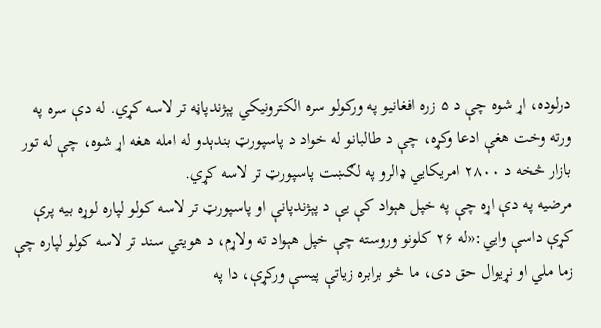درلوده، اړ شوه چې د ۵ زره افغانیو په ورکولو سره الکترونیکي پېژندپاڼه تر لاسه کړي. له دې سره په ورته وخت هغې ادعا وکړه، چې د طالبانو له خواد د پاسپورټ بندېدو له امله هغه اړ شوه، چې له تور بازار څخه د ۲۸۰۰ امریکايي ډالرو په لګښت پاسپورټ تر لاسه کړي.
مرضیه په دې اړه چې په خپل هېواد کې یې د پېژندپانې او پاسپورټ تر لاسه کولو لپاره لوړه بیه پرې کړې داسې وايي:«له ۲۶ کلونو وروسته چې خپل هېواد ته ولاړم، د هویتي سند تر لاسه کولو لپاره چې زما ملي او نړیوال حق دی، ما څو برابره زیاتې پیسې ورکړې، دا په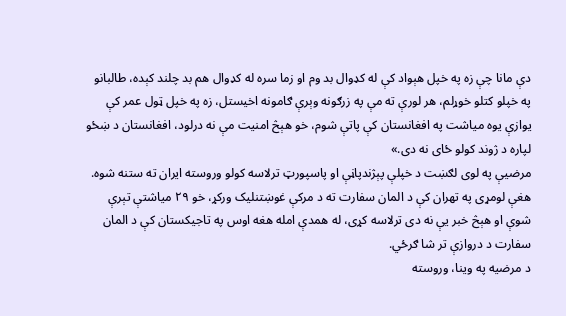دې مانا چې زه په خپل هېواد کې له کډوال بد وم او زما سره له کډوال هم بد چلند کېده، طالبانو په خپلو کتلو خوړلم، هر لورې ته مې په زرګونه وېرې ګامونه اخیستل، زه په خپل ټول عمر کې یوازې یوه میاشت په افغانستان کې پاتې شوم، خو هېڅ امنیت مې نه درلود، افغانستان د ښځو لپاره د ژوند کولو ځای نه دی.»
مرضیې په لوی لګښت د خپلې پېژندپاڼې او پاسپورټ ترلاسه کولو وروسته ایران ته ستنه شوه. هغې لومړی په تهران کې د المان سفارت ته د مرکې غوښتنلیک ورکړ، خو ۲۹ میاشتې تېرې شوې او هېڅ خبر یې نه دی ترلاسه کړی، له همدې امله هغه اوس په تاجیکستان کې د المان سفارت د دروازې تر شا ګرځي.
د مرضیه په وینا، وروسته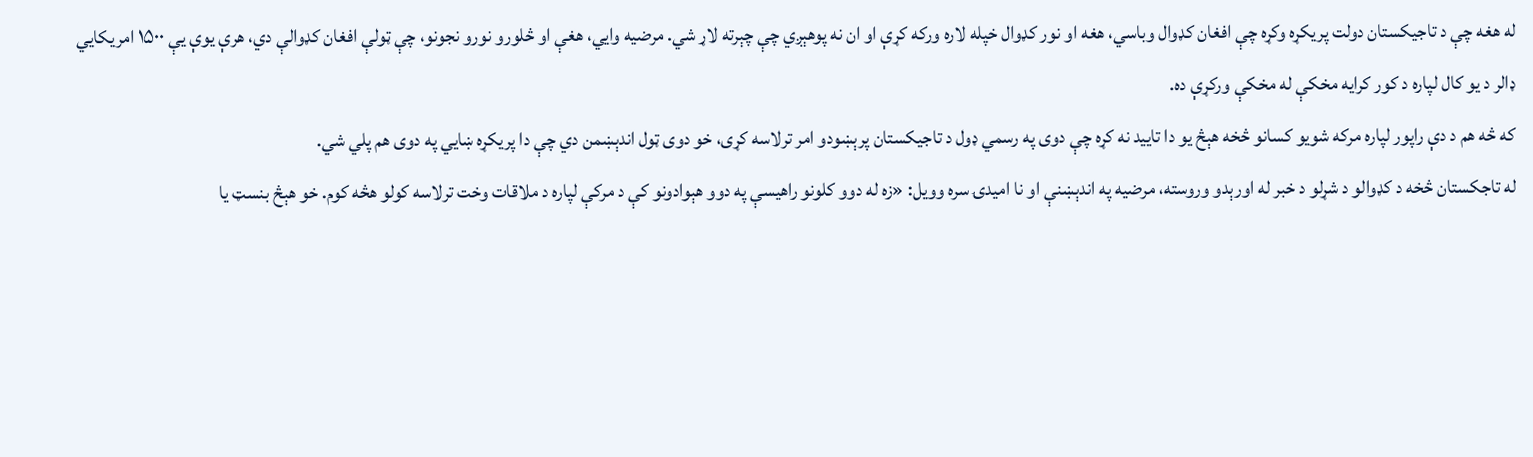له هغه چې د تاجیکستان دولت پریکړه وکړه چې افغان کډوال وباسي، هغه او نور کډوال خپله لاره ورکه کړې او ان نه پوهېږي چې چېرته لاړ شي. مرضیه وايي، هغې او څلورو نورو نجونو، چې ټولې افغان کډوالې دي، هرې یوې یې ۱۵۰۰ امریکایي ډالر د یو کال لپاره د کور کرایه مخکې له مخکې ورکړې ده.
که څه هم د دې راپور لپاره مرکه شویو کسانو څخه هېڅ یو دا تایید نه کړه چې دوی په رسمي ډول د تاجیکستان پرېښودو امر ترلاسه کړی، خو دوی ټول اندېښمن دي چې دا پریکړه ښايي په دوی هم پلي شي.
له تاجکستان څخه د کډوالو د شړلو د خبر له اورېدو وروسته، مرضیه په اندېښنې او نا امیدۍ سره وویل: «زه له دوو کلونو راهیسې په دوو هېوادونو کې د مرکې لپاره د ملاقات وخت ترلاسه کولو هڅه کوم. خو هېڅ بنسټ یا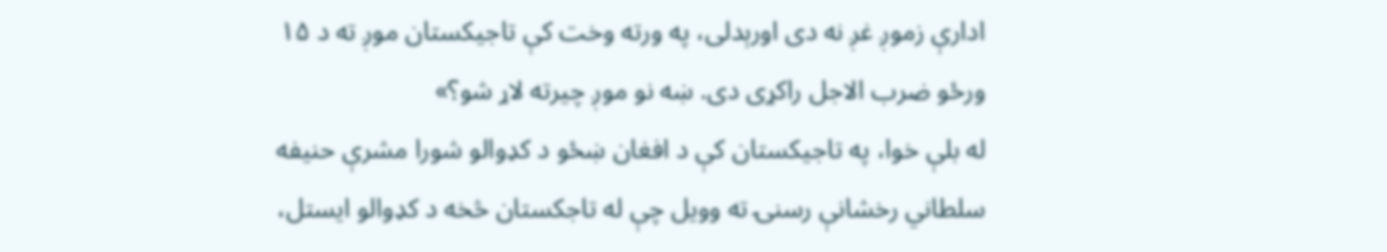ادارې زموږ غږ نه دی اورېدلی، په ورته وخت کې تاجیکستان موږ ته د ۱۵ ورځو ضرب الاجل راکړی دی. ښه نو موږ چیرته لاړ شو؟»
له بلې خوا، په تاجیکستان کې د افغان ښځو د کډوالو شورا مشرې حنیفه سلطاني رخشانې رسنۍ ته وویل چې له تاجکستان څخه د کډوالو ایستل،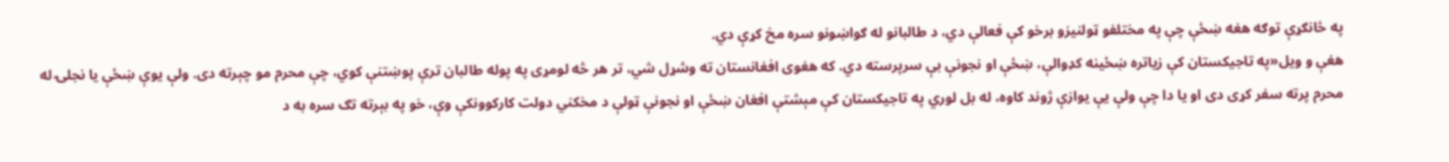په ځانګړې توګه هغه ښځې چې په مختلفو ټولنیزو برخو کې فعالې دي، د طالبانو له ګواښونو سره مخ کړې دي.
هغې و ویل«په تاجیکستان کې زیاتره ښځینه کډوالې، ښځې او نجونې بې سرپرسته دي. که هغوی افغانستان ته وشړل شي، تر هر څه لومړی په پوله طالبان ترې پوښتنې کوي، چې محرم مو چېرته دی. ولې یوې ښځې یا نجلۍ له محرم پرته سفر کړی دی او یا دا چې ولې یې یوازې ژوند کاوه، له بل لوري په تاجیکستان کې مېشتې افغان ښځې او نجونې ټولې د مخکني دولت کارکوونکې وې، خو په بېرته تګ سره به د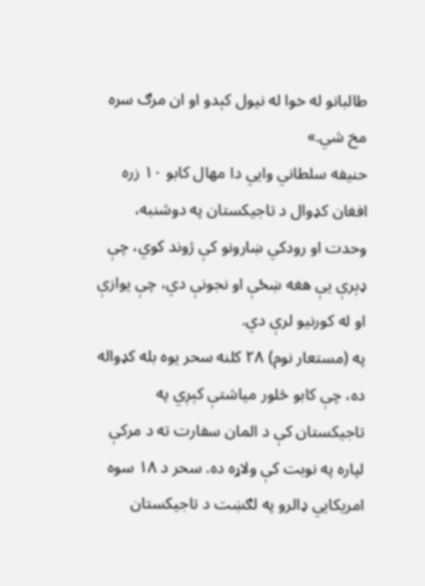طالبانو له خوا له نیول کېدو او ان مرګ سره مخ شي.»
حنیفه سلطاني وايي دا مهال کابو ۱۰ زره افغان کډوال د تاجیکستان په دوشنبه، وحدت او رودکي ښارونو کې ژوند کوي، چې ډېرې یې هغه ښځې او نجونې دي، چې یوازې او له کورنیو لرې دي.
په (مستعار نوم) ۲۸ کلنه سحر یوه بله کډواله ده، چې کابو څلور میاشتې کېږي په تاجیکستان کې د المان سفارت ته د مرکې لپاره په نوبت کې ولاړه ده. سحر د ۱۸ سوه امریکايي ډالرو په لګښت د تاجیکستان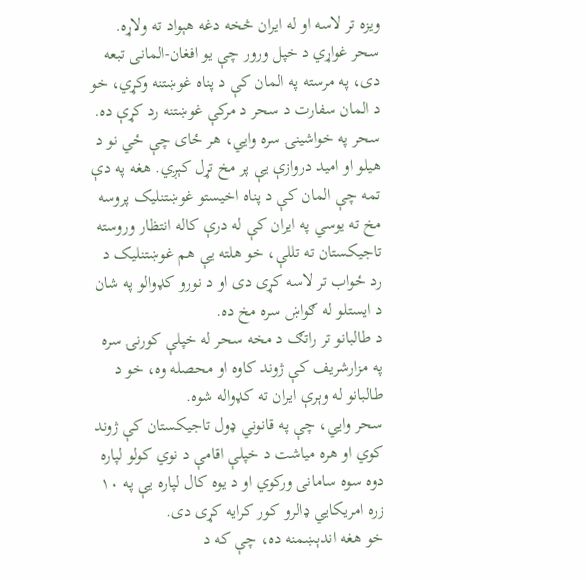ویزه تر لاسه او له ایران څخه دغه هېواد ته ولاړه.
سحر غواړي د خپل ورور چې یو افغان-المانی تبعه دی، په مرسته په المان کې د پناه غوښتنه وکړي، خو د المان سفارت د سحر د مرکې غوښتنه رد کړې ده.
سحر په خواشینۍ سره وايي، هر ځای چې ځي نو د هیلو او امید دروازې یې پر مخ تړل کېږي. هغه په دې تمه چې المان کې د پناه اخیستو غوښتنلیک پروسه مخ ته یوسي په ایران کې له درې کاله انتظار وروسته تاجیکستان ته تللې، خو هلته یې هم غوښتنلیک د رد ځواب تر لاسه کړی دی او د نورو کډوالو په شان د ایستلو له ګواښ سره مخ ده.
د طالبانو تر راتګ د مخه سحر له خپلې کورنۍ سره په مزارشریف کې ژوند کاوه او محصله وه، خو د طالبانو له وېرې ایران ته کډواله شوه.
سحر وايي، چې په قانوني ډول تاجیکستان کې ژوند کوي او هره میاشت د خپلې اقامې د نوي کولو لپاره دوه سوه سامانی ورکوي او د یوه کال لپاره یې په ۱۰ زره امریکايي ډالرو کور کرایه کړی دی.
خو هغه اندېښمنه ده، چې که د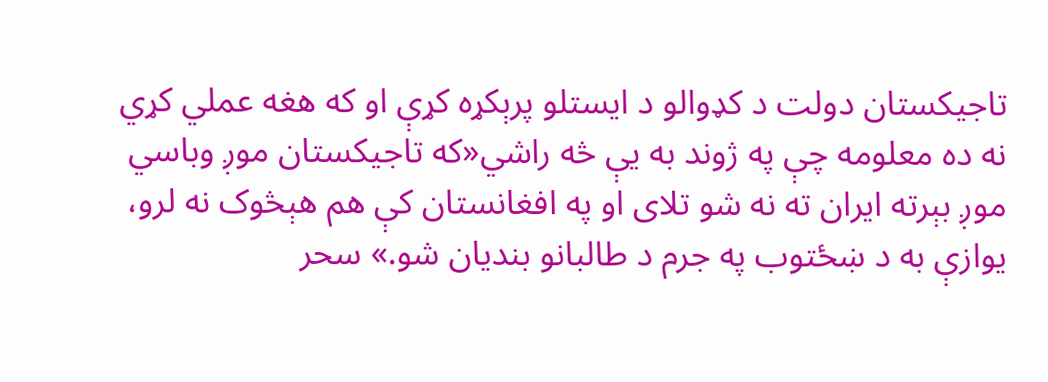تاجیکستان دولت د کډوالو د ایستلو پرېکړه کړې او که هغه عملي کړي نه ده معلومه چې په ژوند به یې څه راشي«که تاجیکستان موږ وباسي موږ بېرته ایران ته نه شو تلای او په افغانستان کې هم هېڅوک نه لرو، یوازې به د ښځتوب په جرم د طالبانو بندیان شو.» سحر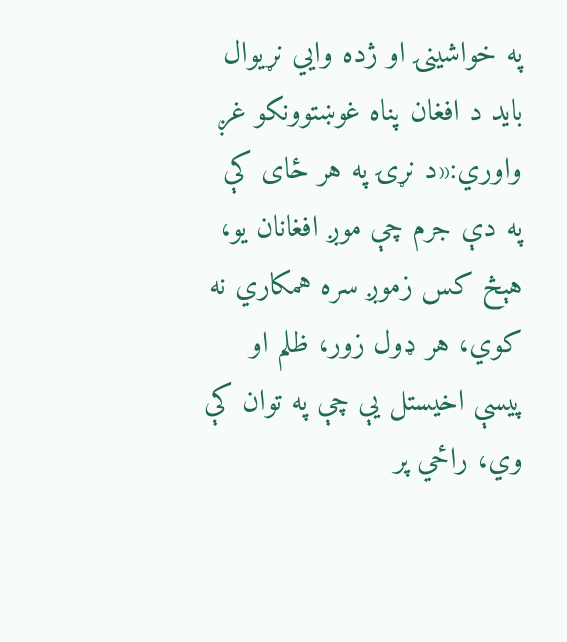په خواشینۍ او ژده وايي نړیوال باید د افغان پناه غوښتوونکو غږ واوري:«د نړۍ په هر ځای کې په دې جرم چې موږ افغانان یو، هېڅ کس زموږ سره همکاري نه کوي، هر ډول زور، ظلم او پیسې اخیستل یې چې په توان کې وي، راځي پر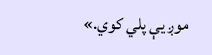موږ یې پلي کوي.»